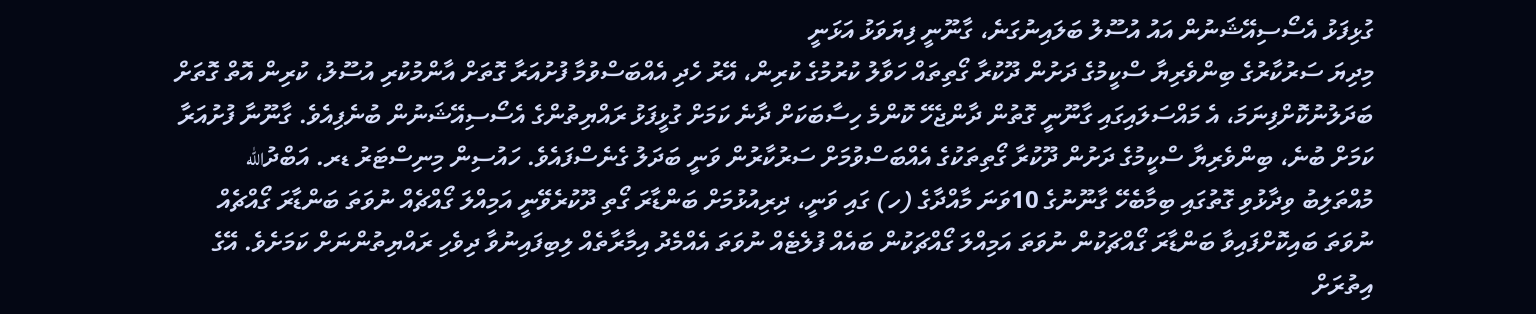ގުޅިފަޅު އެސޯސިއޭޝަނުން އައު އުސޫލު ބަލައިނުގަނެ، ގާނޫނީ ފިޔަވަޅު އަޅަނީ
މިދިޔަ ސަރުކާރުގެ ބިންވެރިޔާ ސްކީމުގެ ދަށުން ދޫކުރާ ގޯތިތައް ހަވާލު ކުރުމުގެ ކުރިން، އޭރު ހެދި އެއްބަސްވުމާ ފުށުއަރާ ގޮތަށް އާންމުކުރި އުސޫލު، ކުރިން އޮތް ގޮތަށް ބަދަލުނުކޮށްފިނަމަ، އެ މައްސަލައިގައި ގާނޫނީ ގޮތުން ދާންޖެހޭ ކޮންމެ ހިސާބަކަށް ދާނެ ކަމަށް ގުޅީފަޅު ރައްޔިތުންގެ އެސޯސިއޭޝަނުން ބުނެފިއެވެ. ގާނޫނާ ފުށުއަރާ ކަމަށް ބުނެ، ބިންވެރިޔާ ސްކީމުގެ ދަށުން ދޫކުރާ ގޯތިތަކުގެ އެއްބަސްވުމަށް ސަރުކާރުން ވަނީ ބަދަލު ގެނެސްފައެވެ. ހައުސިން މިނިސްޓަރު ޑރ. އަބްދުالله މުއްތަލިބު ވިދާޅުވި ގޮތުގައި ބިމާބެހޭ ގާނޫނުގެ 10ވަނަ މާއްދާގެ (ހ) ގައި ވަނީ، ދިރިއުޅުމަށް ބަންޑާރަ ގޯތި ދޫކުރެވޭނީ އަމިއްލަ ގޯއްޗެއް ނުވަތަ ބަންޑާރަ ގޯއްޗެއް ނުވަތަ ބައިކޮށްފައިވާ ބަންޑާރަ ގޯއްޗަކުން ނުވަތަ އަމިއްލަ ގޯއްޗަކުން ބައެއް ފުލެޓެއް ނުވަތަ އެއްމެދު އިމާރާތެއް ލިބިފައިނުވާ ދިވެހި ރައްޔިތުންނަށް ކަމަށެވެ. އޭގެ އިތުރަށް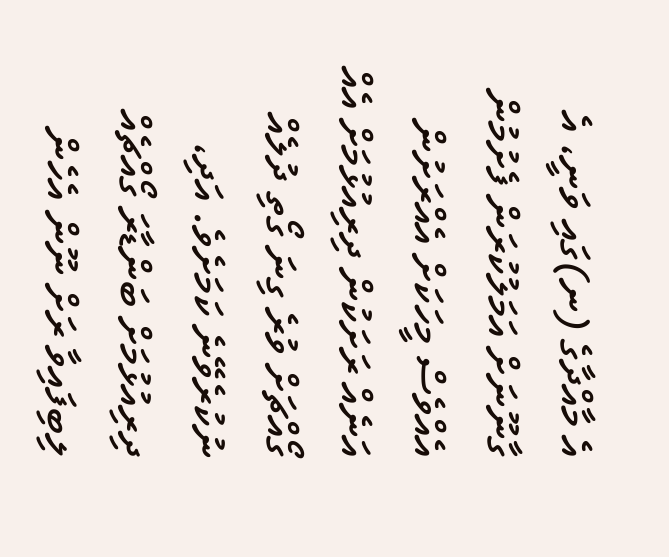އެ މާއްދާގެ (ނ)ގައި ވަނީ، އެ ގާނޫނަށް އަމަލުކުރަން ފެށުމުން އެއްވެސް މީހަކަށް އެއްރަށުން އަނެއް ރަށަކުން ދިރިއުޅުމަށް އެއް ގޯއްޗަށް ވުރެ ގިނަ ގޯތި ދުލެއް ނުކުރެވޭނެ ކަމަށެވެ. އަދި، ދިރިއުޅުމަށް ބަންޑާރަ ގޯއްޗެއް ލިބިފައިވާ ރަށް ނޫން އެހެން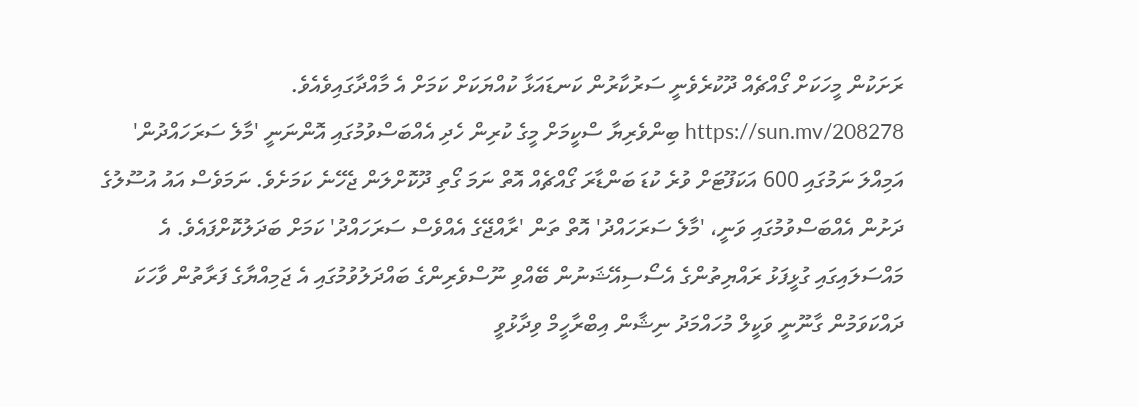ރަށަކުން މީހަކަށް ގޯއްޗެއް ދޫކުރެވެނީ ސަރުކާރުން ކަނޑައަޅާ ކުއްޔަކަށް ކަމަށް އެ މާއްދާގައިވެއެވެ. https://sun.mv/208278 ބިންވެރިޔާ ސްކީމަށް މީގެ ކުރިން ހެދި އެއްބަސްވުމުގައި އޮންނަނީ 'މާލެ ސަރަހައްދުން' އަމިއްލަ ނަމުގައި 600 އަކަފޫޓަށް ވުރެ ކުޑަ ބަންޑާރަ ގޯއްޗެއް އޮތް ނަމަ ގޯތި ދޫކޮށްލަން ޖެހޭނެ ކަމަށެވެ. ނަމަވެސް އައު އުސޫލުގެ ދަށުން އެއްބަސްވުމުގައި ވަނީ، 'މާލެ ސަރަހައްދު' އޮތް ތަން 'ރާއްޖޭގެ އެއްވެސް ސަރަހައްދު' ކަމަށް ބަދަލުކޮށްފައެވެ. އެ މައްސަލައިގައި ގުޅީފަޅު ރައްޔިތުންގެ އެސޯސިއޭޝަނުން ބޭއްވި ނޫސްވެރިންގެ ބައްދަލުވުމުގައި އެ ޖަމިއްޔާގެ ފަރާތުން ވާހަކަ ދައްކަވަމުން ގާނޫނީ ވަކީލް މުހައްމަދު ނިޝާން އިބްރާހީމް ވިދާޅުވީ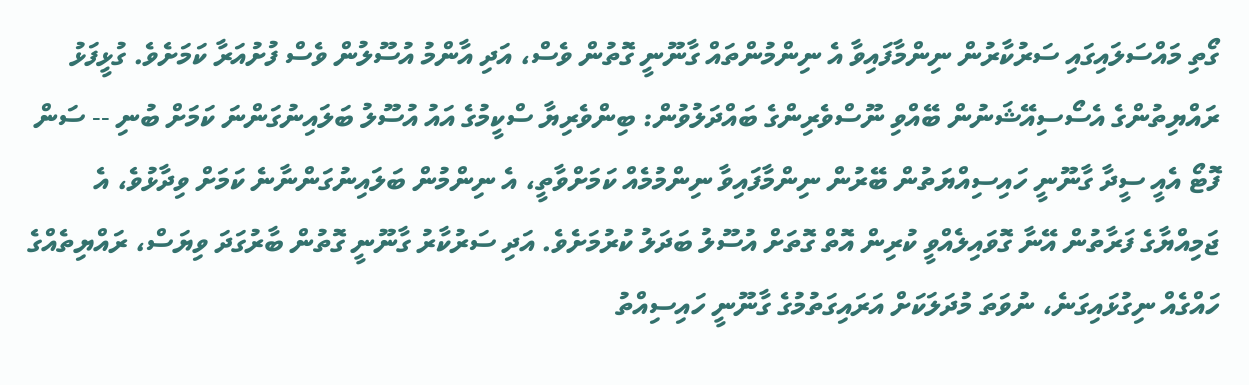ގޯތި މައްސަލައިގައި ސަރުކާރުން ނިންމާފައިވާ އެ ނިންމުންތައް ގާނޫނީ ގޮތުން ވެސް، އަދި އާންމު އުސޫލުން ވެސް ފުށުއަރާ ކަމަށެވެ. ގުޅީފަޅު ރައްޔިތުންގެ އެސޯސިއޭޝަނުން ބޭއްވި ނޫސްވެރިންގެ ބައްދަލުވުން: ބިންވެރިޔާ ސްކީމުގެ އައު އުސޫލު ބަލައިނުގަންނަ ކަމަށް ބުނި -- ސަން ފޮޓޯ އެއީ ސީދާ ގާނޫނީ ހައިސިއްޔަތުން ބޭރުން ނިންމާފައިވާ ނިންމުމެއް ކަމަށްވާތީ، އެ ނިންމުން ބަލައިނުގަންނާނެ ކަމަށް ވިދާޅުވެ، އެ ޖަމިއްޔާގެ ފަރާތުން އޭނާ ގޮވައިލެއްވީ ކުރިން އޮތް ގޮތަށް އުސޫލު ބަދަލު ކުރުމަށެވެ. އަދި ސަރުކާރު ގާނޫނީ ގޮތުން ބާރުގަދަ ވިޔަސް، ރައްޔިތެއްގެ ހައްގެއް ނިގުޅައިގަނެ، ނުވަތަ މުދަލަކަށް އަރައިގަތުމުގެ ގާނޫނީ ހައިސިއްތު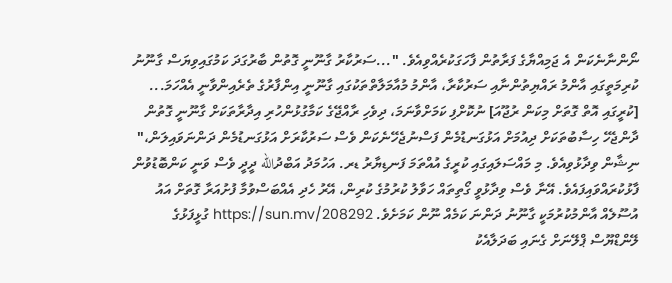ނޯންނާނެކަން އެ ޖަމިއްޔާގެ ފަރާތުން ފާހަގަކުރެއްވިއެވެ. "...ސަރުކާރު ގާނޫނީ ގޮތުން ބާރުގަދަ ކަމުގައިވިޔަސް ގާނޫނު ކުރިމަތީގައި އާންމު ރައްޔިތުންނާއި ސަރުކާރާ، އާންމު މުއާމަލާތްތަކުގައި ގާނޫނީ އިންފާރުގެ ތެރެއިންވާނީ އެއްހަމަ... [ކުރީގައި އޮތް ގޮތަށް މިކަން ރުޖޫއަ] ނުކޮށްފި ކަމަށްވާނަމަ، ދިވެހި ރާއްޖޭގެ ކަމާގުޅުންހުރި އިދާރާތަކަށް ގާނޫނީ ގޮތުން ދާންޖެހޭ ހިސާބުތަކަށް ދިއުމަށް އަޅުގަނޑުމެން ފަސްނުޖެހޭނެކަން ވެސް ސަރުކާރަށް އަޅުގަނޑުމެން ދަންނަވައިލަން،" ނިޝާން ވިދާޅުވިއެވެ. މި މައްސަލައިގައި ކުރީގެ އުއްތަމަ ފަނޑިޔާރު ޑރ. އަހުމަދު އަބްދުالله ދީދީ ވެސް ވަނީ ކަންބޮޑުވުން ފާޅުކުރައްވައިފައެވެ. އޭނާ ވެސް ވިދާޅުވީ ގޯތިތައް ހަވާލު ކުރުމުގެ ކުރިން، އޭރު ހެދި އެއްބަސްވުމާ ފުށުއަރާ ގޮތަށް އައު އުސޫލެއް އާންމުކުރުމަކީ ގާނޫނު ދަންނަ ކަމެއް ނޫން ކަމަށެވެ. https://sun.mv/208292 ގުޅީފަޅުގެ ލޭންޑްޔޫސް ޕްލޭނަށް ގެނައި ބަދަލާއެކު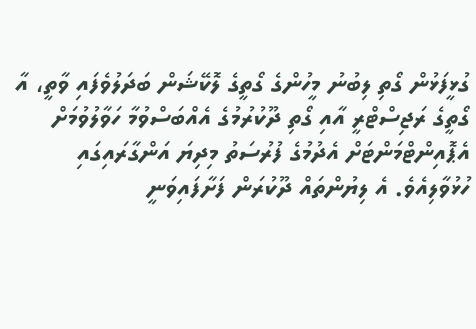ގުޅީފަޅުން ގޯތި ލިބުނު މީހުންގެ ގޯތީގެ ލޮކޭޝަން ބަދަލުވެފައި ވާތީ، އާ ގޯތީގެ ރަޖިސްޓްރީ އާއި ގޯތި ދޫކުރުމުގެ އެއްބަސްވުމާ ހަވާލުވުމަށް އެޕޮއިންޓްމަންޓަށް އެދުމުގެ ފުރުސަތު މިދިޔަ އަންގާރައިގައި ހުޅުވާލިއެވެ. އެ ލިޔުންތައް ދޫކުރަން ފަށާފައިވަނީ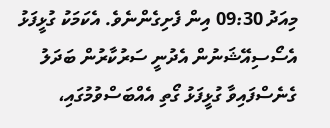މިއަދު 09:30 އިން ފެށިގެންނެވެ. އެކަމަކު ގުޅީފަޅު އެސޯސިއޭޝަނުން އެދުނީ ސަރުކާރުން ބަދަލު ގެނެސްފައިވާ ގުޅީފަޅު ގޯތި އެއްބަސްވުމުގައި،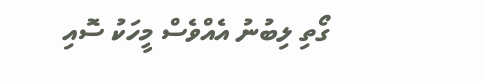ގޯތި ލިބުނު އެއްވެސް މީހަކު ސޮއި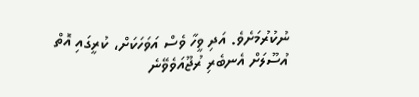ނުކުރުމަށެވެ. އަދި ވީހާ ވެސް އަވަހަކަށް، ކުރީގައި އޮތް އުސޫލަށް އެނބެރި ރުޖޫއަވެވޭނެ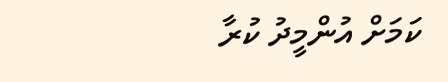ކަމަށް އުންމީދު ކުރާ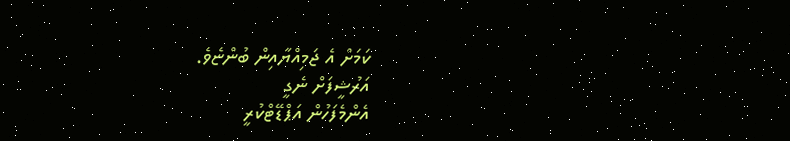ކަމަށް އެ ޖަމިއްޔާއިން ބުންޏެވެ.
އަރުޝީފަށް ނެގީ
އެންމެފަހުން އަޕްޑޭޓްކުރީ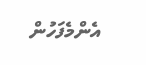އެންމެފަހުން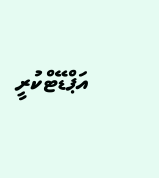އަޕްޑޭޓްކުރީ